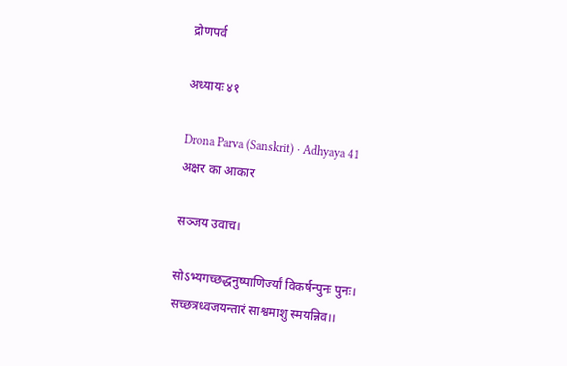द्रोणपर्व

अध्यायः ४१

Drona Parva (Sanskrit) · Adhyaya 41
अक्षर का आकार

सञ्जय उवाच।

सोऽभ्यगच्छद्धनुष्पाणिर्ज्यां विकर्षन्पुनः पुनः।
सच्छत्रध्वजयन्तारं साश्वमाशु स्मयन्निव।।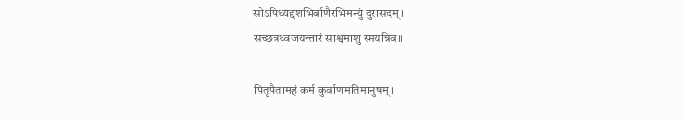सोऽपिध्यद्दशभिर्बाणैरभिमन्युं दुरासदम्।
सच्छत्रध्वजयन्तारं साश्वमाशु स्मयन्निव।।

पितृपैतामहं कर्म कुर्वाणमतिमानुषम्।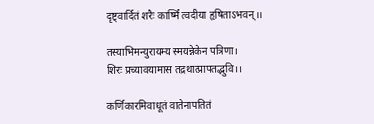दृष्ट्वार्दितं शरैः कार्ष्मिं त्वदीया हृषिताऽभवन्।।

तस्याभिमन्युरायम्य स्मयन्नेकेन पत्रिणा।
शिरः प्रच्यावयामास तद्रथात्प्रापतद्भुवि।।

कर्णिकारमिवाधूतं वातेनापतितं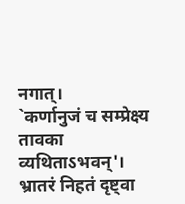नगात्।
`कर्णानुजं च सम्प्रेक्ष्य तावका व्यथिताऽभवन्'।
भ्रातरं निहतं दृष्ट्वा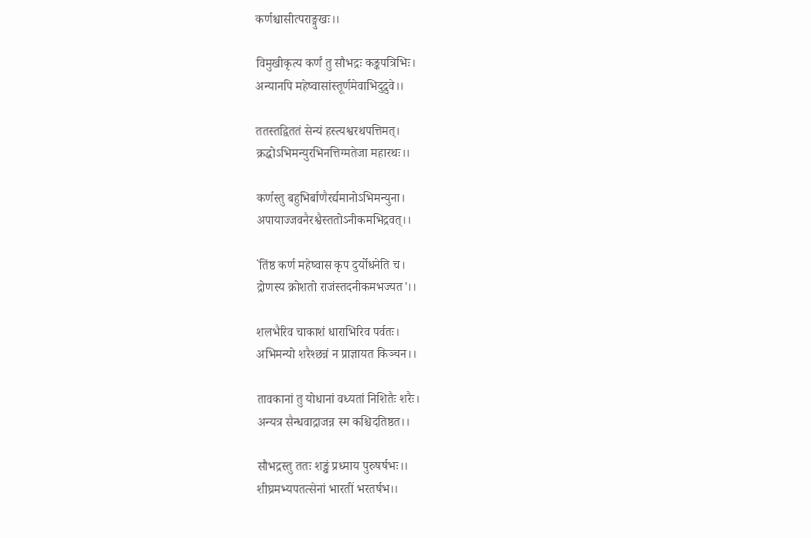कर्णश्चासीत्पराङ्मुखः।।

विमुखीकृत्य कर्णं तु सौभद्रः कङ्कपत्रिभिः।
अन्यानपि महेष्वासांस्तूर्णमेवाभिदुद्रुवे।।

ततस्तद्विततं सेन्यं हस्त्यश्वरथपत्तिमत्।
क्रद्धोऽभिमन्युरभिनत्तिग्मतेजा महारथः।।

कर्णस्तु बहुभिर्बाणैरर्द्यमानोऽभिमन्युना।
अपायाज्जवनैरश्वैस्ततोऽनीकमभिद्रवत्।।

`तिंष्ठ कर्ण महेष्वास कृप दुर्योधनेति च।
द्रोणस्य क्रोशतो राजंस्तदनीकमभज्यत'।।

शलभैरिव चाकाशं धाराभिरिव पर्वतः।
अभिमन्यो शरैश्छन्नं न प्राज्ञायत किञ्चन।।

तावकानां तु योधानां वध्यतां निशितैः शरैः।
अन्यत्र सैन्धवाद्राजन्न स्म कश्चिदतिष्ठत।।

सौभद्रस्तु ततः शङ्खं प्रध्माय पुरुषर्षभः।।
शीघ्रमभ्यपतत्सेनां भारतीं भरतर्षभ।।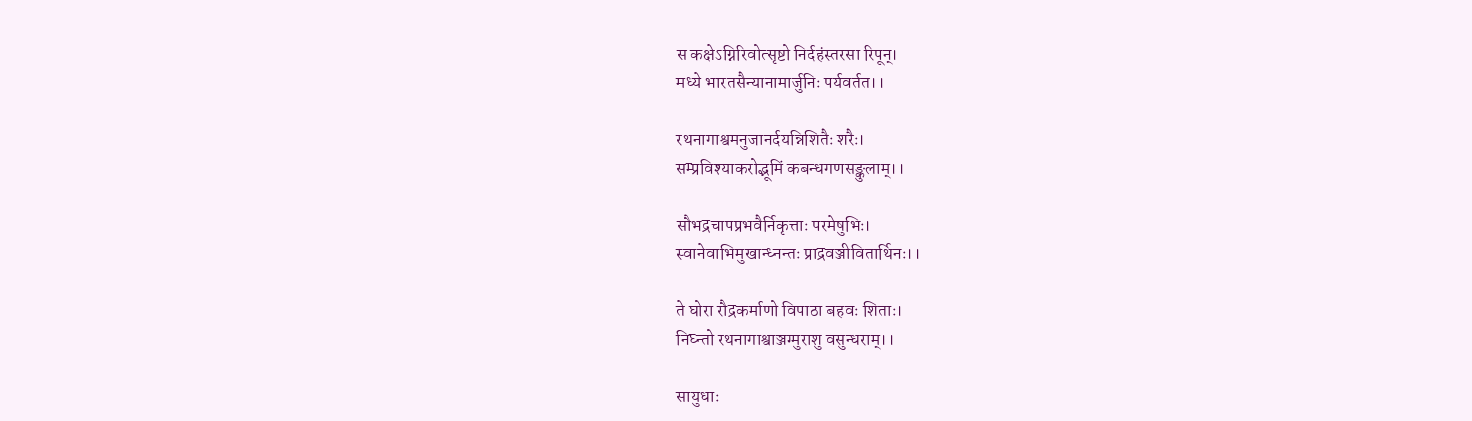स कक्षेऽग्निरिवोत्सृष्टो निर्दहंस्तरसा रिपून्।
मध्ये भारतसैन्यानामार्जुनिः पर्यवर्तत।।

रथनागाश्वमनुजानर्दयन्निशितैः शरैः।
सम्प्रविश्याकरोद्भूमिं कबन्धगणसङ्कुलाम्।।

सौभद्रचापप्रभवैर्निकृत्ताः परमेषुभिः।
स्वानेवाभिमुखान्ध्नन्तः प्राद्रवञ्जीवितार्थिनः।।

ते घोरा रौद्रकर्माणो विपाठा बहवः शिताः।
निघ्न्तो रथनागाश्वाञ्जग्मुराशु वसुन्धराम्।।

सायुधाः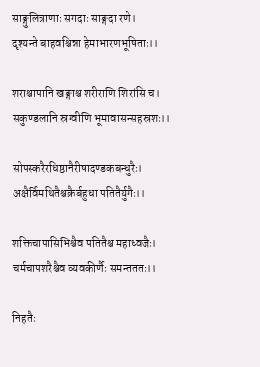साङ्गुलित्राणाः सगदाः साङ्गदा रणे।
दृश्यन्ते बाहवश्चिन्ना हेमाभारणभूषिताः।।

शराश्चापानि खङ्गाश्च शरीराणि शिरांसि च।
सकुण्डलानि स्रग्वीणि भूमावासन्सहस्रशः।।

सोपस्करैरधिष्ठानैरीषादण्डकबन्धुरैः।
अक्षैर्विमथितैश्चक्रैर्बहुधा पतितैर्युगैः।।

शक्तिचापासिभिश्चैव पतितैश्च महाध्वजैः।
चर्मचापशरैश्चैव व्यवकीर्णैः समन्तततः।।

निहतैः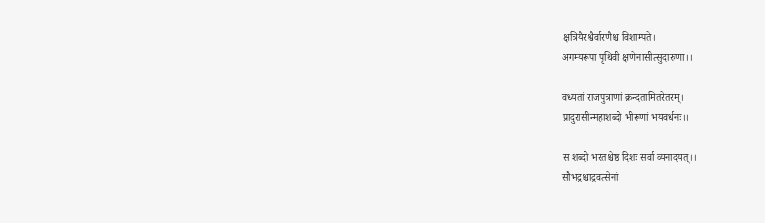क्षत्रियैरश्वैर्वारणैश्च विशाम्पते।
अगम्यरूपा पृथिवी क्षणेनासीत्सुदारुणा।।

वध्यतां राजपुत्राणां क्रन्दतामितरेतरम्।
प्रादुरासीन्महाशब्दो भीरूणां भयवर्धनः।।

स शब्दो भरतश्चेष्ठ दिशः सर्वा व्यनादयत्।।
सौभद्रश्चाद्रवत्सेनां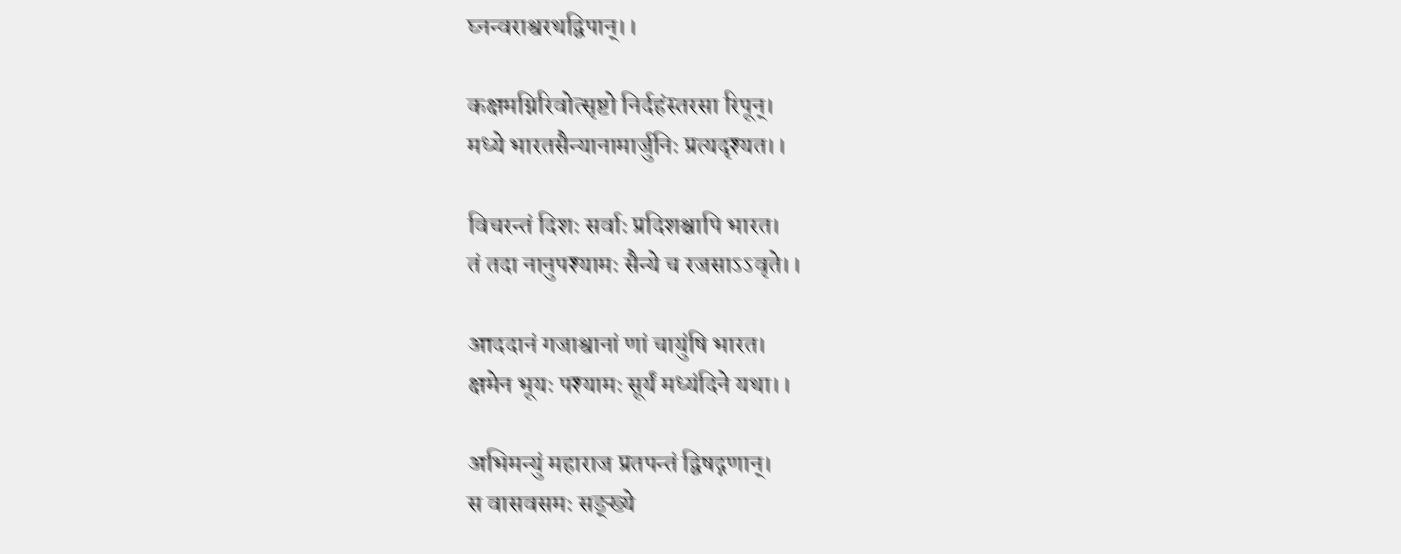घ्नन्वराश्वरथद्विपान्।।

कक्षमग्निरिवोत्सृष्टो निर्दहंस्तरसा रिपून्।
मध्ये भारतसैन्यानामार्जुनिः प्रत्यदृश्यत।।

विचरन्तं दिशः सर्वाः प्रदिशश्चापि भारत।
तं तदा नानुपश्यामः सैन्ये च रजसाऽऽवृते।।

आददानं गजाश्वानां णां चायुंषि भारत।
क्षमेन भूयः पश्यामः सूर्यं मध्यंदिने यथा।।

अभिमन्युं महाराज प्रतपन्तं द्विषद्गणान्।
स वासवसमः सङ्ख्ये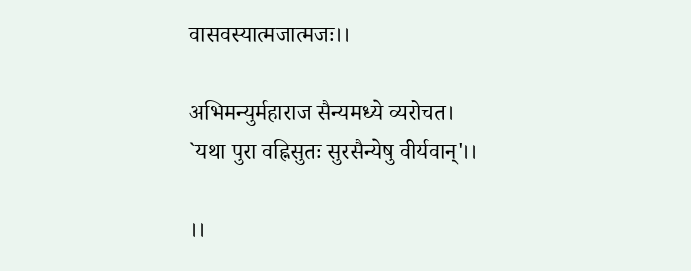वासवस्यात्मजात्मजः।।

अभिमन्युर्महाराज सैन्यमध्ये व्यरोचत।
`यथा पुरा वह्निसुतः सुरसैन्येषु वीर्यवान्'।।

।।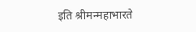इति श्रीमन्महाभारते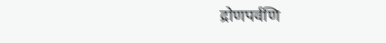द्रोणपर्वणि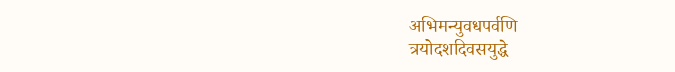अभिमन्युवधपर्वणि
त्रयोदशदिवसयुद्धे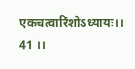एकचत्वारिंशोऽध्यायः।। 41 ।।